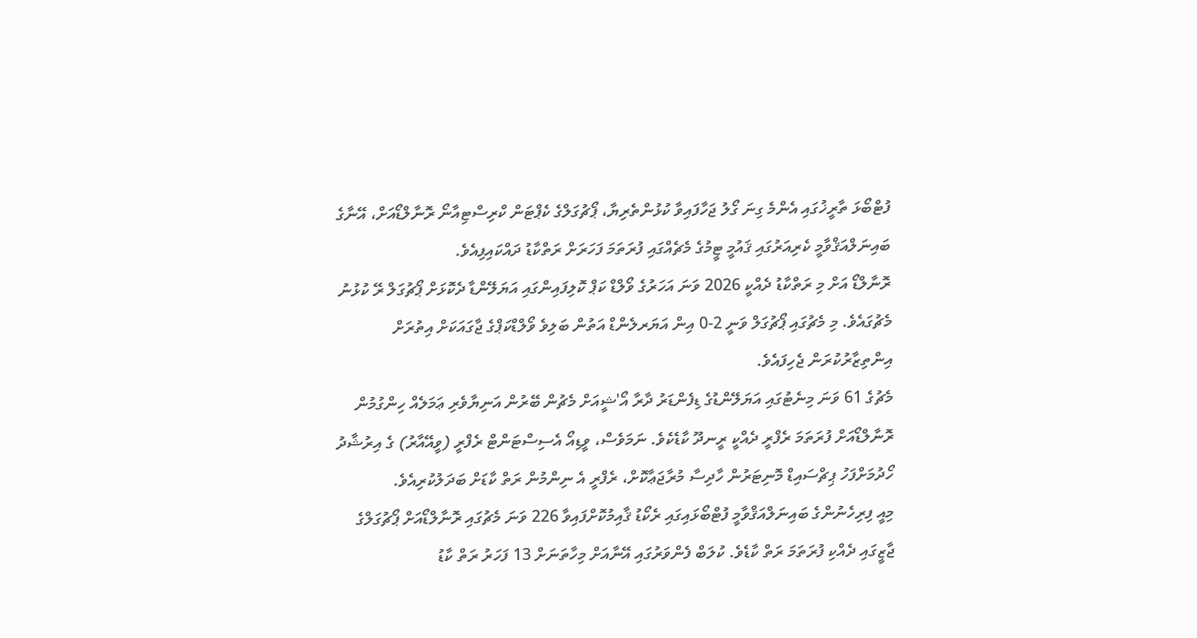ފުޓްބޯޅަ ތާރީޚުގައި އެންމެ ގިނަ ގޯލު ޖަހާފައިވާ ކުޅުންތެރިޔާ، ޕޯޗުގަލްގެ ކެޕްޓަން ކްރިސްޓިއާނޯ ރޮނާލްޑޯއަށް، އޭނާގެ ބައިނަލްއަޤްވާމީ ކެރިއަރުގައި ޤައުމީ ޓީމުގެ މެޗެއްގައި ފުރަތަމަ ފަހަރަށް ރަތްކާޑު ދައްކައިފިއެވެ.
ރޮނާލްޑޯ އަށް މި ރަތްކާޑު ދެއްކީ 2026 ވަނަ އަހަރުގެ ވޯލްޑް ކަޕް ކޮލިފައިންގައި އަޔަލޭންޑާ ދެކޮޅަށް ޕޯޗުގަލް ރޭ ކުޅުނު މެޗުގައެވެ. މި މެޗުގައި ޕޯޗުގަލް ވަނީ 2-0 އިން އަޔަރލެންޑް އަތުން ބަލިވެ ވޯލްޑްކަޕްގެ ޖާގައަކަށް އިތުރަށް އިންތިޒާރުކުރަން ޖެހިފައެވެ.
މެޗުގެ 61 ވަނަ މިނެޓުގައި އަޔަލޭންޑުގެ ޑިފެންޑަރު ދާރާ އޯ'ޝީއަށް މެޗުން ބޭރުން އަނިޔާވެރި ޢަމަލެއް ހިންގުމުން ރޮނާލްޑޯއަށް ފުރަތަމަ ރެފްރީ ދެއްކީ ރީނދޫ ކާޑެކެވެ. ނަމަވެސް، ވީޑިއޯ އެސިސްޓަންޓް ރެފްރީ (ވީއޭއާރު) ގެ އިރުޝާދު ހޯދުމަށްފަހު ޕިޗްސައިޑް މޮނިޓަރުން ހާދިސާ މުރާޖަޢާކޮށް، ރެފްރީ އެ ނިންމުން ރަތް ކާޑަށް ބަދަލުކުރިއެވެ.
މިއީ ފިރިހެނުންގެ ބައިނަލްއަޤްވާމީ ފުޓްބޯޅައިގައި ރެކޯޑު ޤާއިމުކޮށްފައިވާ 226 ވަނަ މެޗުގައި ރޮނާލްޑޯއަށް ޕޯޗުގަލްގެ ޖާޒީގައި ދެއްކި ފުރަތަމަ ރަތް ކާޑެވެ. ކުލަބް ފެންވަރުގައި އޭނާއަށް މިހާތަނަށް 13 ފަހަރު ރަތް ކާޑު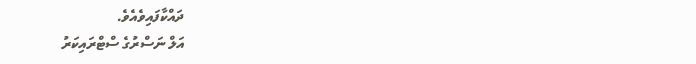ދައްކާފައިވެއެވެ.
އަލް ނަސްރުގެ ސްޓްރައިކަރު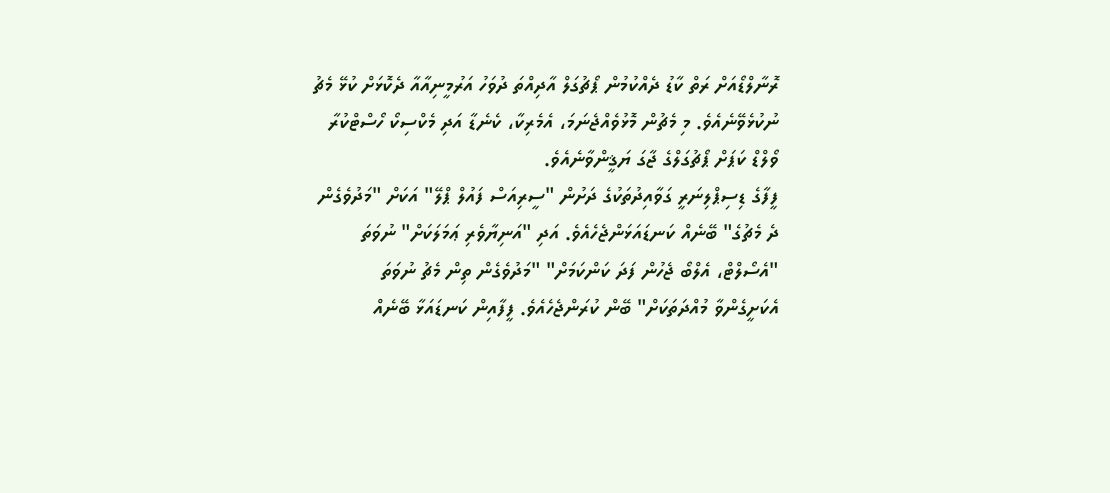ރޮނާލްޑޯއަށް ރަތް ކާޑު ދެއްކުމުން ޕޯޗުގަލް އާދިއްތަ ދުވަހު އަރުމީނިއާއާ ދެކޮޅަށް ކުޅޭ މެޗު ނުކުޅެވޭނެއެވެ. މި މެޗުން މޮޅުވެއްޖެނަމަ، އެމެރިކާ، ކެނެޑާ އަދި މެކްސިކޯ ހޯސްޓްކުރާ ވޯލްޑް ކަޕަށް ޕޯޗުގަލްގެ ޖާގަ ޔަޤީންވާނެއެވެ.
ފީފާގެ ޑިސިޕްލިނަރީ ގަވާއިދުތަކުގެ ދަށުން "ސީރިއަސް ފައުލް ޕްލޭ" އަކަށް "މަދުވެގެން ދެ މެޗުގެ" ބޭނެއް ކަނޑައަޅަންޖެހެއެވެ. އަދި "އަނިޔާވެރި ޢަމަލަކަށް" ނުވަތަ "އެސޯލްޓް، އެލްބޯ ޖެހުން ފަދަ ކަންކަމަށް" "މަދުވެގެން ތިން މެޗު ނުވަތަ އެކަށީގެންވާ މުއްދަތަކަށް" ބޭން ކުރަންޖެހެއެވެ. ފީފާއިން ކަނޑައަޅާ ބޭނެއް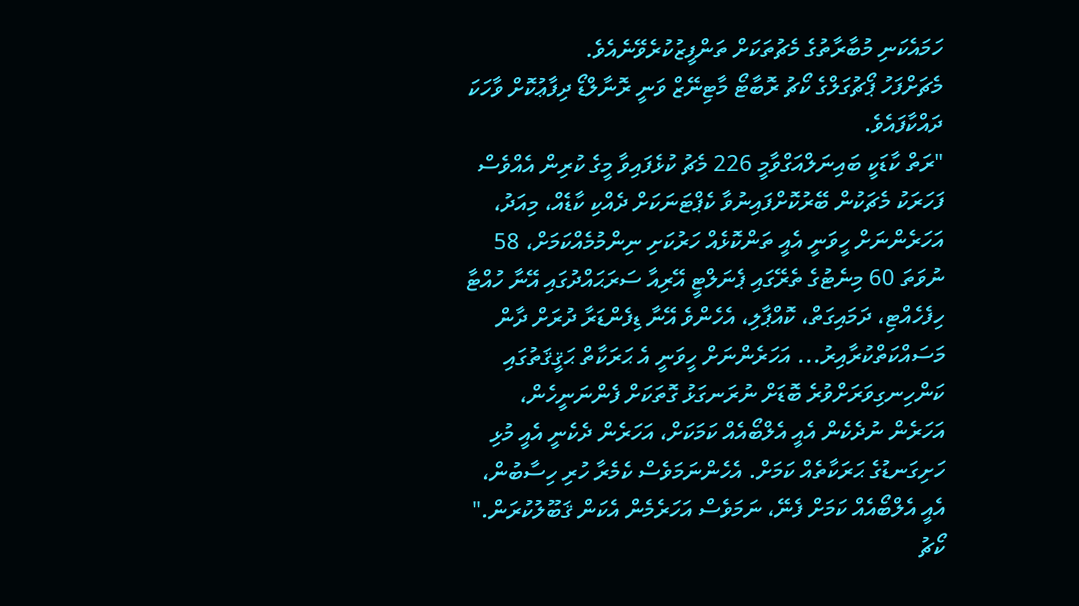ހަމައެކަނި މުބާރާތުގެ މެޗުތަކަށް ތަންފީޒުކުރެވޭނެއެވެ.
މެޗަށްފަހު ޕޯޗުގަލްގެ ކޯޗު ރޮބާޓޯ މާޓިނޭޒް ވަނީ ރޮނާލްޑޯ ދިފާޢުކޮށް ވާހަކަ ދައްކާފައެވެ.
"ރަތް ކާޑަކީ ބައިނަލްއަގްވާމީ 226 މެޗު ކުޅެފައިވާ މީގެ ކުރިން އެއްވެސް ފަހަރަކު މެޗަކުން ބޭރުކޮށްފައިނުވާ ކެޕްޓަނަކަށް ދެއްކި ކާޑެއް، މިއަދު، އަހަރެންނަށް ހީވަނީ އެއީ ތަންކޮޅެއް ހަރުކަށި ނިންމުމެއްކަމަށް، 58 ނުވަތަ 60 މިނެޓުގެ ތެރޭގައި ޕެނަލްޓީ އޭރިއާ ސަރަޙައްދުގައި އޭނާ ހުއްޓާ ހިފެހެއްޓި، ދަމައިގަތް، ކޮއްޕާލި، އެހެންވެ އޭނާ ޑިފެންޑަރާ ދުރަށް ދާން މަސައްކަތްކުރާއިރު... އަހަރެންނަށް ހީވަނީ އެ ޙަރަކާތް ޙަޤީޤަތުގައި ކަންހިނގިވަރަށްވުރެ ބޮޑަށް ނުރަނގަޅު ގޮތަކަށް ފެންނަނީހެން، އަހަރެން ނުދެކެން އެއީ އެލްބޯއެއް ކަމަކަށް، އަހަރެން ދެކެނީ އެއީ މުޅި ހަށިގަނޑުގެ ޙަރަކާތެއް ކަމަށް. އެހެންނަމަވެސް ކެމެރާ ހުރި ހިސާބުން، އެއީ އެލްބޯއެއް ކަމަށް ފެނޭ، ނަމަވެސް އަހަރެމެން އެކަން ޤަބޫލުކުރަން." ކޯޗު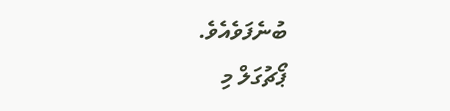ބުނެފަވެއެވެ.
ޕޯޗުގަލް މި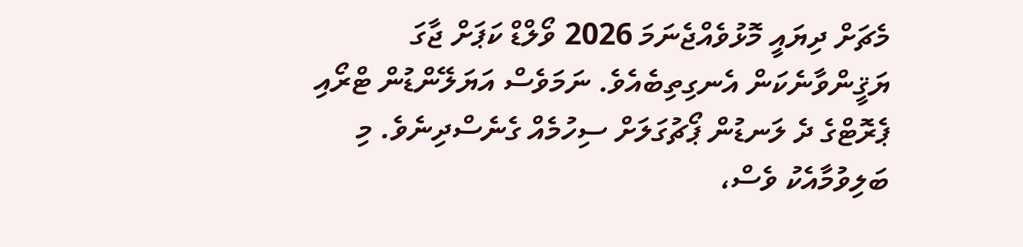މެޗަށް ދިޔައީ މޮޅުވެއްޖެނަމަ 2026 ވޯލްޑް ކަޕަށް ޖާގަ ޔަޤީންވާނެކަން އެނގިތިބެއެވެ. ނަމަވެސް އަޔަލޭންޑުން ޓްރޯއި ޕެރޮޓްގެ ދެ ލަނޑުން ޕޯޗުގަލަށް ސިހުމެއް ގެނެސްދިނެވެ. މި ބަލިވުމާއެކު ވެސް،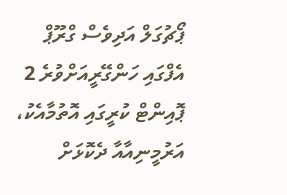ޕޯޗުގަލް އަދިވެސް ގްރޫޕް އެފްގައި ހަންގޭރީއަށްވުރެ 2 ޕޮއިންޓް ކުރީގައި އޮތުމާއެކު، އަރުމީނިއާއާ ދެކޮޅަށް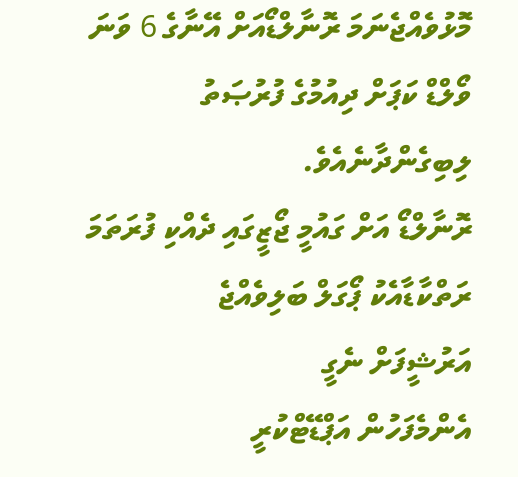މޮޅުވެއްޖެނަމަ ރޮނާލްޑޯއަށް އޭނާގެ 6 ވަނަ ވޯލްޑް ކަޕަށް ދިއުމުގެ ފުރުޞަތު ލިބިގެންދާނެއެވެ.
ރޮނާލްޑޯ އަށް ގައުމީ ޖޯޒީގައި ދެއްކި ފުރަތަމަ ރަތްކާޑާއެކު ޕޯގަލް ބަލިވެއްޖެ
އަރުޝީފަށް ނެގީ
އެންމެފަހުން އަޕްޑޭޓްކުރީ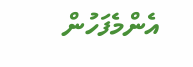އެންމެފަހުން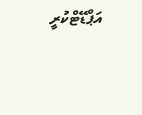އަޕްޑޭޓްކުރީ